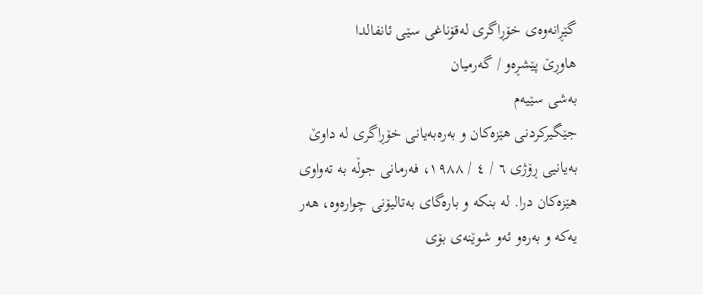گێڕانەوەی خۆڕاگری لەقۆناغی سێی ئانفالدا
هاوڕێ پێشڕەو / گەرمیان
بەشی سێیەم
جێگیرکردنی هێزەکان و بەرەبەیانی خۆڕاگری لە داوێ
بەیانیی ڕۆژی ٦ / ٤ / ١٩٨٨، فەرمانی جوڵە بە تەواوی هێزەکان درا. لە بنکە و بارەگای بەتالیۆنی چوارەوە، هەر یەکە و بەرەو ئەو شوێنەی بۆی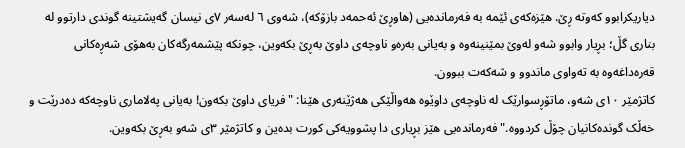دیاریکرابوو کەوتە ڕێ. هێزەکەی ئێمە بە فەرماندەیی (هاوڕێ ئەحمەد بازۆکە)، شەوی ٦ لەسەر ٧ی نیسان گەیشتینە گوندی دارتوو لە بناری گڵ؛ بڕیار وابوو شەو لەوێ بمێنینەوە و بەیانی بەرەو ناوچەی داوێ بەڕێ بکەوین، چونکە پێشمەرگەکان بەهۆی شەڕەکانی قەرەداغەوە بە تەواوی ماندوو و شەکەت ببوون.
کاتژمێر ١٠ی شەو، ماتۆڕسوارێک لە ناوچەی داوێوە هەواڵێکی هەژێنەری هێنا: "فریای داوێ بکەون! بەیانی پەلاماری ناوچەکە دەدرێت و خەڵک گوندەکانیان چۆڵ کردووە." فەرماندەیی هێز بڕیاری دا پشوویەکی کورت بدەین و کاتژمێر ٣ی شەو بەڕێ بکەوین.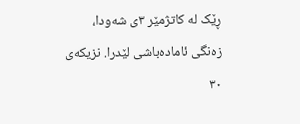ڕێک لە کاتژمێر ٣ی شەودا، زەنگی ئامادەباشی لێدرا. نزیکەی ٣٠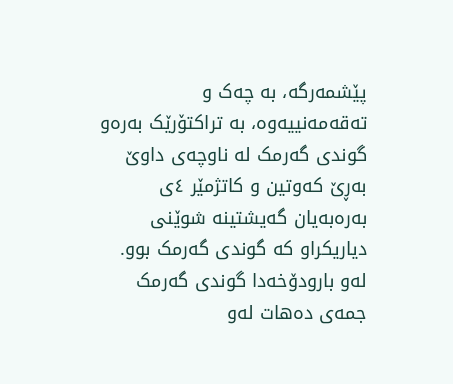پێشمەرگە، بە چەک و تەقەمەنییەوە، بە تراکتۆرێک بەرەو گوندی گەرمک لە ناوچەی داوێ بەڕێ کەوتین و کاتژمێر ٤ی بەرەبەیان گەیشتینە شوێنی دیاریکراو کە گوندی گەرمک بوو.
لەو بارودۆخەدا گوندی گەرمک جمەی دەهات لەو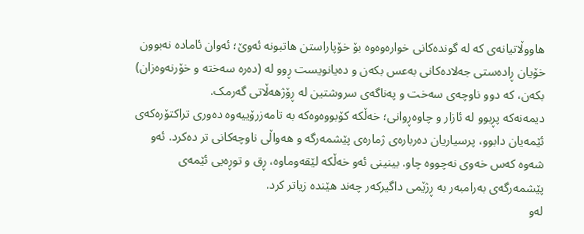هاووڵاتیانەی کە لە گوندەکانی خوارەوەوە بۆ خۆپاراستن هاتبونە ئەوێ؛ ئەوان ئامادە نەبوون خۆیان ڕادەستی جەلادەکانی بەعس بکەن و دەیانویست ڕوو لە (دەرە سەختە و خۆرنەوەزان) بکەن، کە دوو ناوچەی سەخت و پەناگەی سروشتین لە ڕۆژهەڵاتی گەرمک.
دیمەنەکە پڕبوو لە ئازار و چاوەڕوانی؛ خەڵکە کۆبووەوەکە بە تامەزرۆییەوە دەوری تراکتۆرەکەی ئێمەیان دابوو، پرسیاریان دەربارەی ژمارەی پێشمەرگە و هەواڵی ناوچەکانی تر دەکرد. ئەو شەوە کەس خەوی نەچووە چاو. بینینی ئەو خەڵکە لێقەوماوە، ڕق و توڕەیی ئێمەی پێشمەرگەی بەرامبەر بە ڕژێمی داگیرکەر چەند هێندە زیاتر کرد.
لەو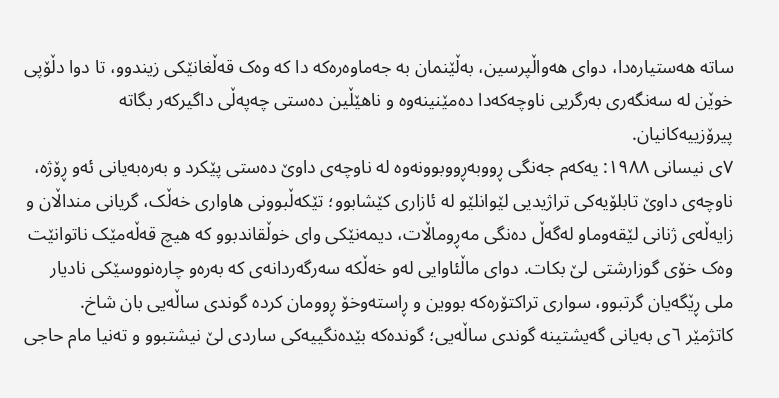ساتە هەستیارەدا، دوای هەواڵپرسین، بەڵێنمان بە جەماوەرەکە دا کە وەک قەڵغانێکی زیندوو، تا دوا دڵۆپی خوێن لە سەنگەری بەرگریی ناوچەکەدا دەمێنینەوە و ناهێڵین دەستی چەپەڵی داگیرکەر بگاتە پیرۆزییەکانیان.
٧ی نیسانی ١٩٨٨: یەکەم جەنگی ڕووبەڕووبوونەوە لە ناوچەی داوێ دەستی پێکرد و بەرەبەیانی ئەو ڕۆژە، ناوچەی داوێ تابلۆیەکی تراژیدیی لێوانلێو لە ئازاری کێشابوو؛ تێکەڵبوونی هاواری خەڵک، گریانی منداڵان و زایەڵەی ژنانی لێقەوماو لەگەڵ دەنگی مەڕوماڵات، دیمەنێکی وای خوڵقاندبوو کە هیچ قەڵەمێک ناتوانێت وەک خۆی گوزارشتی لێ بکات. دوای ماڵئاوایی لەو خەڵکە سەرگەردانەی کە بەرەو چارەنووسێکی نادیار ملی ڕێگەیان گرتبوو، سواری تراکتۆرەکە بووین و ڕاستەوخۆ ڕوومان کردە گوندی ساڵەیی بان شاخ.
کاتژمێر ٦ی بەیانی گەیشتینە گوندی ساڵەیی؛ گوندەکە بێدەنگییەکی ساردی لێ نیشتبوو و تەنیا مام حاجی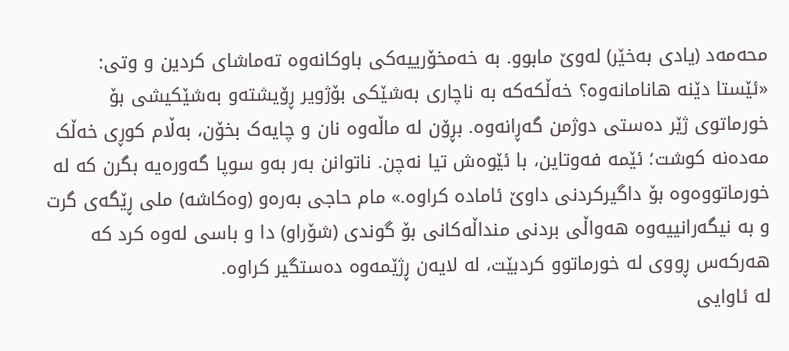محەمەد (یادی بەخێر) لەوێ مابوو. بە خەمخۆرییەکی باوکانەوە تەماشای کردین و وتی: «ئێستا دێنە هانامانەوە؟ خەڵکەکە بە ناچاری بەشێکی بۆژویر ڕۆیشتەو بەشێکیشی بۆ خورماتوی ژێر دەستی دوژمن گەڕانەوە. بڕۆن لە ماڵەوە نان و چایەک بخۆن، بەڵام کوڕی خەڵک مەدەنە کوشت؛ ئێمە فەوتاین، با ئێوەش تیا نەچن. ناتوانن بەر بەو سوپا گەورەیە بگرن کە لە خورماتووەوە بۆ داگیرکردنی داوێ ئامادە کراوە.» مام حاجی بەرەو (وەکاشە) ملی ڕێگەی گرت و بە نیگەرانییەوە هەواڵی بردنی منداڵەکانی بۆ گوندی (شۆراو) دا و باسی لەوە کرد کە هەرکەس ڕووی لە خورماتوو کردبێت، لە لایەن ڕژێمەوە دەستگیر کراوە.
لە ئاوایی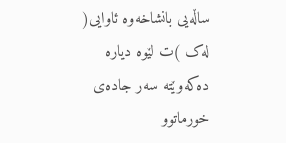ساڵەیی بانشاخەوە ئاوایی( لەک )ت لێوە دیارە دەکەوێتە سەر جادەی خورماتوو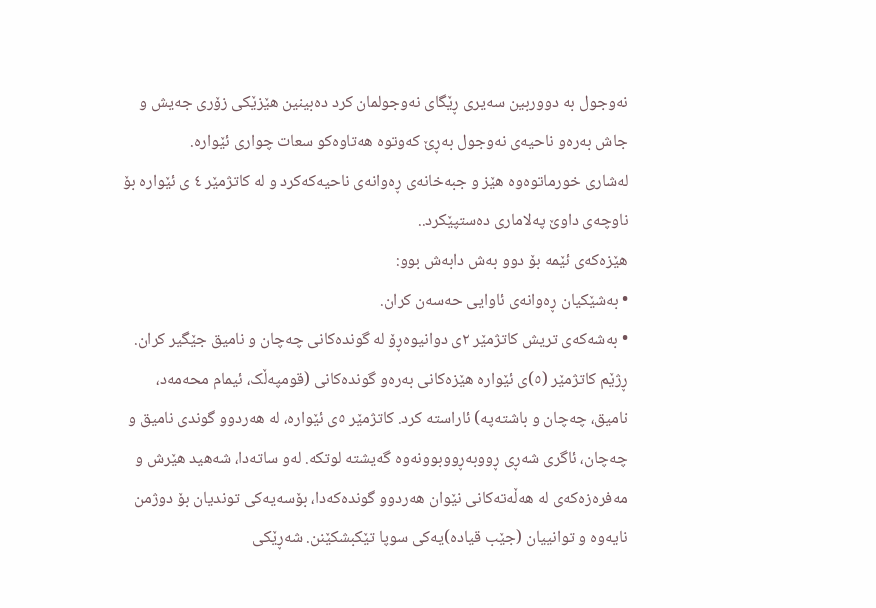نەوجول بە دووربین سەیری ڕێگای نەوجولمان کرد دەبینین هێزێکی زۆری جەیش و جاش بەرەو ناحیەی نەوجول بەڕێ کەوتوە هەتاوەکو سعات چواری ئێوارە.
لەشاری خورماتوەوە هێز و جبەخانەی ڕەوانەی ناحیەکەکرد و لە کاتژمێر ٤ ی ئێوارە بۆ ناوچەی داوێ پەلاماری دەستپێکرد..
هێزەکەی ئێمە بۆ دوو بەش دابەش بوو:
• بەشێکیان ڕەوانەی ئاوایی حەسەن کران.
• بەشەکەی تریش کاتژمێر ٢ی دوانیوەڕۆ لە گوندەکانی چەچان و نامیق جێگیر کران.
ڕژێم کاتژمێر (٥)ی ئێوارە هێزەکانی بەرەو گوندەکانی (قومپەڵک، ئیمام محەمەد، نامیق، چەچان و باشتەپە) ئاراستە کرد. کاتژمێر ٥ی ئێوارە، لە هەردوو گوندی نامیق و چەچان، ئاگری شەڕی ڕووبەڕووبوونەوە گەیشتە لوتکە. لەو ساتەدا، شەهید هێرش و مەفرەزەکەی لە هەڵەتەکانی نێوان هەردوو گوندەکەدا، بۆسەیەکی توندیان بۆ دوژمن نایەوە و توانییان (جێب قیادە)یەکی سوپا تێکبشکێنن. شەڕێکی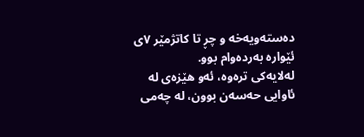دەستەویەخە و چڕ تا کاتژمێر ٧ی ئێوارە بەردەوام بوو.
لەلایەکی ترەوە، ئەو هێزەی لە ئاوایی حەسەن بوون، لە چەمی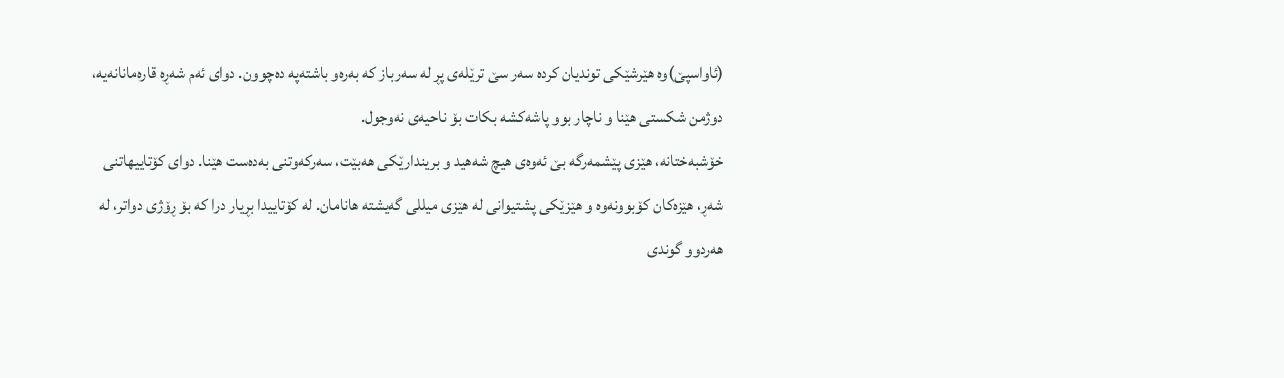(ئاواسپێ)وە هێرشێکی توندیان کردە سەر سێ ترێلەی پڕ لە سەرباز کە بەرەو باشتەپە دەچوون. دوای ئەم شەڕە قارەمانانەیە، دوژمن شکستی هێنا و ناچار بوو پاشەکشە بکات بۆ ناحیەی نەوجول.
خۆشبەختانە، هێزی پێشمەرگە بێ ئەوەی هیچ شەهید و بریندارێکی هەبێت، سەرکەوتنی بەدەست هێنا. دوای کۆتاییهاتنی شەڕ، هێزەکان کۆبوونەوە و هێزێکی پشتیوانی لە هێزی میللی گەیشتە هانامان. لە کۆتاییدا بڕیار درا کە بۆ ڕۆژی دواتر، لە هەردوو گوندی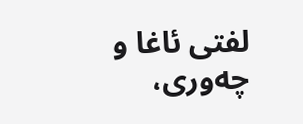لفتی ئاغا و چەوری،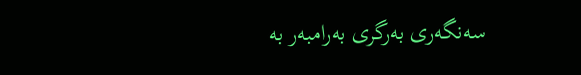سەنگەری بەرگری بەرامبەر بە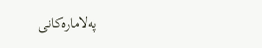پەلامارەکانی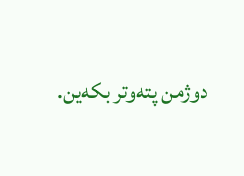دوژمن پتەوتر بکەین.